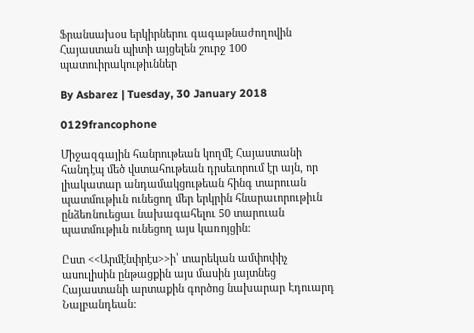Ֆրանսախօս երկիրներու գագաթնաժողովին Հայաստան պիտի այցելեն շուրջ 100 պատուիրակութիւններ

By Asbarez | Tuesday, 30 January 2018

0129francophone

Միջազգային հանրութեան կողմէ Հայաստանի հանդէպ մեծ վստահութեան դրսեւորում էր այն, որ լիակատար անդամակցութեան հինգ տարուան պատմութիւն ունեցող մեր երկրին հնարաւորութիւն ընձեռնուեցաւ նախագահելու 50 տարուան պատմութիւն ունեցող այս կառոյցին:

Ըստ <<Արմէնփրէս>>ի՝ տարեկան ամփոփիչ ասուլիսին ընթացքին այս մասին յայտնեց Հայաստանի արտաքին գործոց նախարար Էդուարդ Նալբանդեան: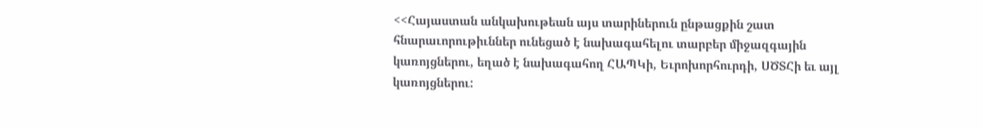<<Հայաստան անկախութեան այս տարիներուն ընթացքին շատ հնարաւորութիւններ ունեցած է նախագահելու տարբեր միջազգային կառոյցներու, եղած է նախագահող ՀԱՊԿի, Եւրոխորհուրդի, ՍԾՏՀի եւ այլ կառոյցներու: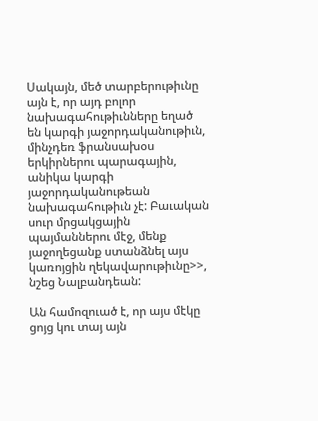Սակայն, մեծ տարբերութիւնը այն է, որ այդ բոլոր նախագահութիւնները եղած են կարգի յաջորդականութիւն, մինչդեռ ֆրանսախօս երկիրներու պարագային, անիկա կարգի յաջորդականութեան նախագահութիւն չէ: Բաւական սուր մրցակցային պայմաններու մէջ, մենք յաջողեցանք ստանձնել այս կառոյցին ղեկավարութիւնը>>, նշեց Նալբանդեան:

Ան համոզուած է, որ այս մէկը ցոյց կու տայ այն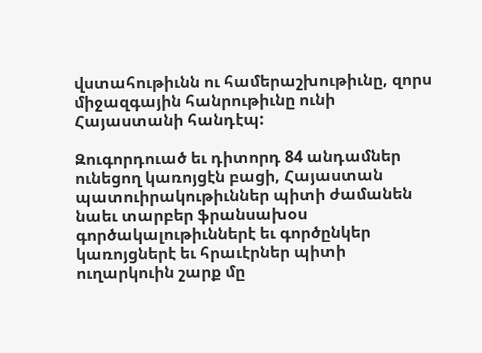վստահութիւնն ու համերաշխութիւնը, զորս միջազգային հանրութիւնը ունի Հայաստանի հանդէպ:

Զուգորդուած եւ դիտորդ 84 անդամներ ունեցող կառոյցէն բացի, Հայաստան պատուիրակութիւններ պիտի ժամանեն նաեւ տարբեր ֆրանսախօս գործակալութիւններէ եւ գործընկեր կառոյցներէ եւ հրաւէրներ պիտի ուղարկուին շարք մը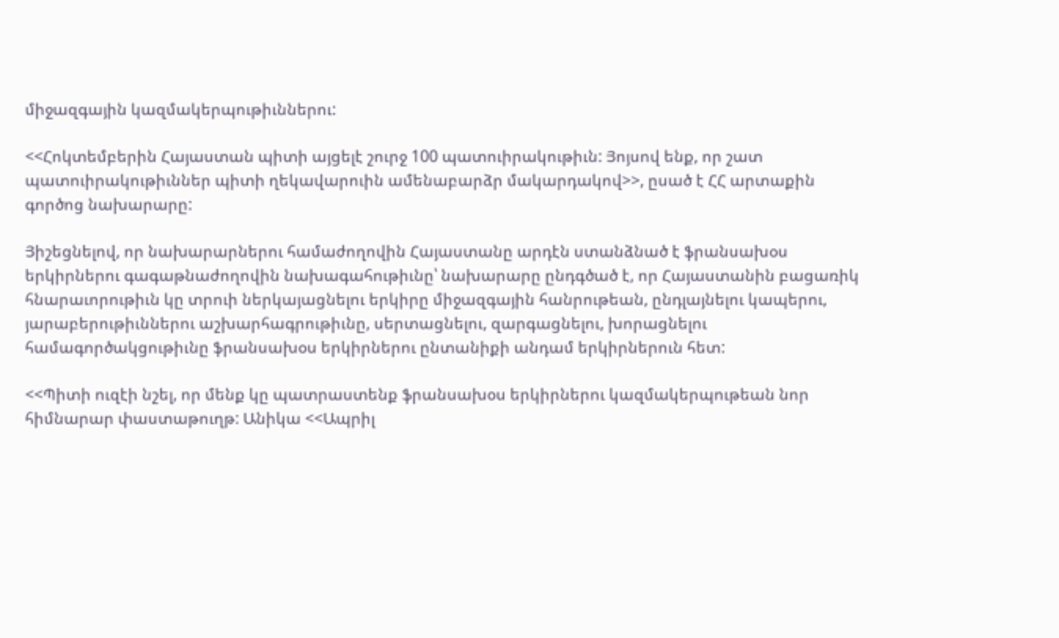միջազգային կազմակերպութիւններու:

<<Հոկտեմբերին Հայաստան պիտի այցելէ շուրջ 100 պատուիրակութիւն: Յոյսով ենք, որ շատ պատուիրակութիւններ պիտի ղեկավարուին ամենաբարձր մակարդակով>>, ըսած է ՀՀ արտաքին գործոց նախարարը:

Յիշեցնելով, որ նախարարներու համաժողովին Հայաստանը արդէն ստանձնած է ֆրանսախօս երկիրներու գագաթնաժողովին նախագահութիւնը՝ նախարարը ընդգծած է, որ Հայաստանին բացառիկ հնարաւորութիւն կը տրուի ներկայացնելու երկիրը միջազգային հանրութեան, ընդլայնելու կապերու, յարաբերութիւններու աշխարհագրութիւնը, սերտացնելու, զարգացնելու, խորացնելու համագործակցութիւնը ֆրանսախօս երկիրներու ընտանիքի անդամ երկիրներուն հետ:

<<Պիտի ուզէի նշել, որ մենք կը պատրաստենք ֆրանսախօս երկիրներու կազմակերպութեան նոր հիմնարար փաստաթուղթ: Անիկա <<Ապրիլ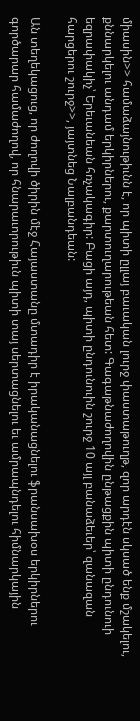միասին>> համաձայնութիւնն է, որ պիտի ըլլայ բաւական լուրջ փաստաթուղթ, զոր արդէն սկսած ենք մշակելու, քննարկելու անդամ երկիրներու, քարտուղարութեան հետ: Գագաթնաժողովին ընթացքին պիտի ընդունուի եզրափակիչ՝ Երեւանեան հռչակագիր: Բացի այդ, պիտի ընդունուին շուրջ 10 այլ բանաձեւեր՝ զանազան հարցերու շուրջ>>, յայտնեց Նալբանդեան:

Ան տեղեկացուց, որ ժողովի ծիրին մէջ Հայաստանը մտադիր է իրականացնելու ֆրանսախօս երկիրներու գործարար համաժողով, որ հնարաւորութիւն պիտի տայ սերտացնելու եւ ամրապնդելու հիմնարկային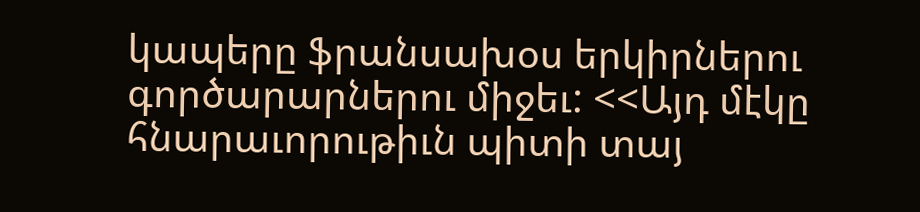կապերը ֆրանսախօս երկիրներու գործարարներու միջեւ: <<Այդ մէկը հնարաւորութիւն պիտի տայ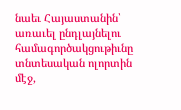նաեւ Հայաստանին՝ առաւել ընդլայնելու համագործակցութիւնը տնտեսական ոլորտին մէջ,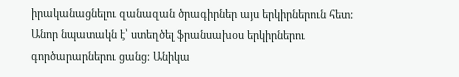իրականացնելու զանազան ծրագիրներ այս երկիրներուն հետ: Անոր նպատակն է՝ ստեղծել ֆրանսախօս երկիրներու գործարարներու ցանց: Անիկա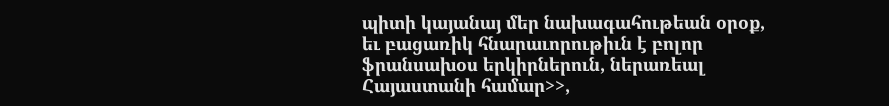պիտի կայանայ մեր նախագահութեան օրօք, եւ բացառիկ հնարաւորութիւն է բոլոր ֆրանսախօս երկիրներուն, ներառեալ Հայաստանի համար>>,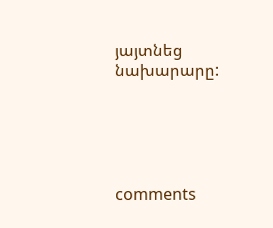յայտնեց նախարարը:





comments